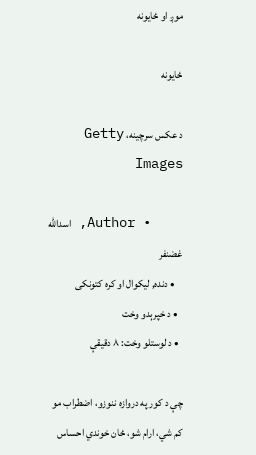موږ او ځایونه

ځایونه

د عکس سرچینه، Getty Images

    • Author, اسدالله غضنفر
    • دنده, لیکوال او کره کتونکی
  • د خپرېدو وخت
  • د لوستلو وخت: ۸ دقیقې

چې د کور په دروازه ننوزو، اضطراب مو کم شي، ارام شو، ځان خوندي احساس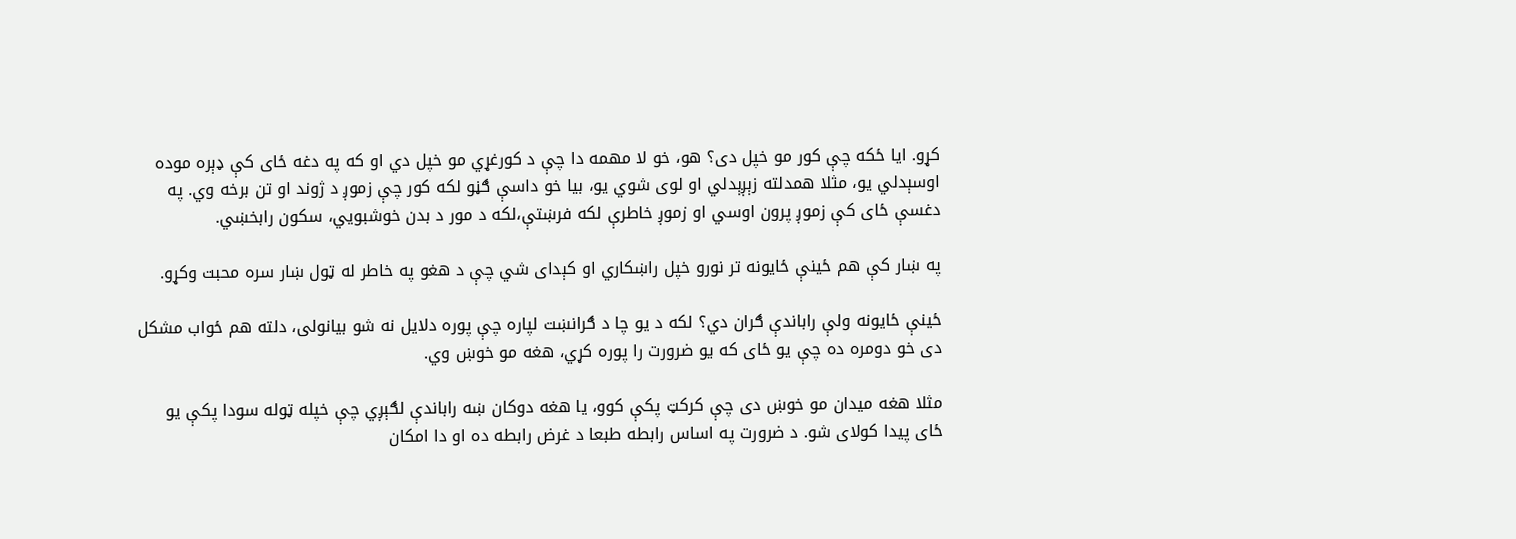کړو. ایا ځکه چې کور مو خپل دی؟ هو، خو لا مهمه دا چې د کورغړي مو خپل دي او که په دغه ځای کې ډېره موده اوسېدلي یو، مثلا همدلته زېږېدلي او لوی شوي یو، بیا خو داسې ګڼو لکه کور چې زموږ د ژوند او تن برخه وي. په دغسې ځای کې زموږ پرون اوسي او زموږ خاطرې لکه فرښتې،لکه د مور د بدن خوشبویي، سکون رابخښي.

په ښار کې هم ځینې ځایونه تر نورو خپل راښکاري او کېدای شي چې د هغو په خاطر له ټول ښار سره محبت وکړو.

ځينې ځایونه ولې راباندې ګران دي؟ لکه د یو چا د ګرانښت لپاره چې پوره دلایل نه شو بیانولی، دلته هم ځواب مشکل دی خو دومره ده چې یو ځای که یو ضرورت را پوره کړي، هغه مو خوښ وي.

مثلا هغه میدان مو خوښ دی چې کرکټ پکې کوو، یا هغه دوکان ښه راباندې لګېږي چې خپله ټوله سودا پکې یو ځای پیدا کولای شو. د ضرورت په اساس رابطه طبعا د غرض رابطه ده او دا امکان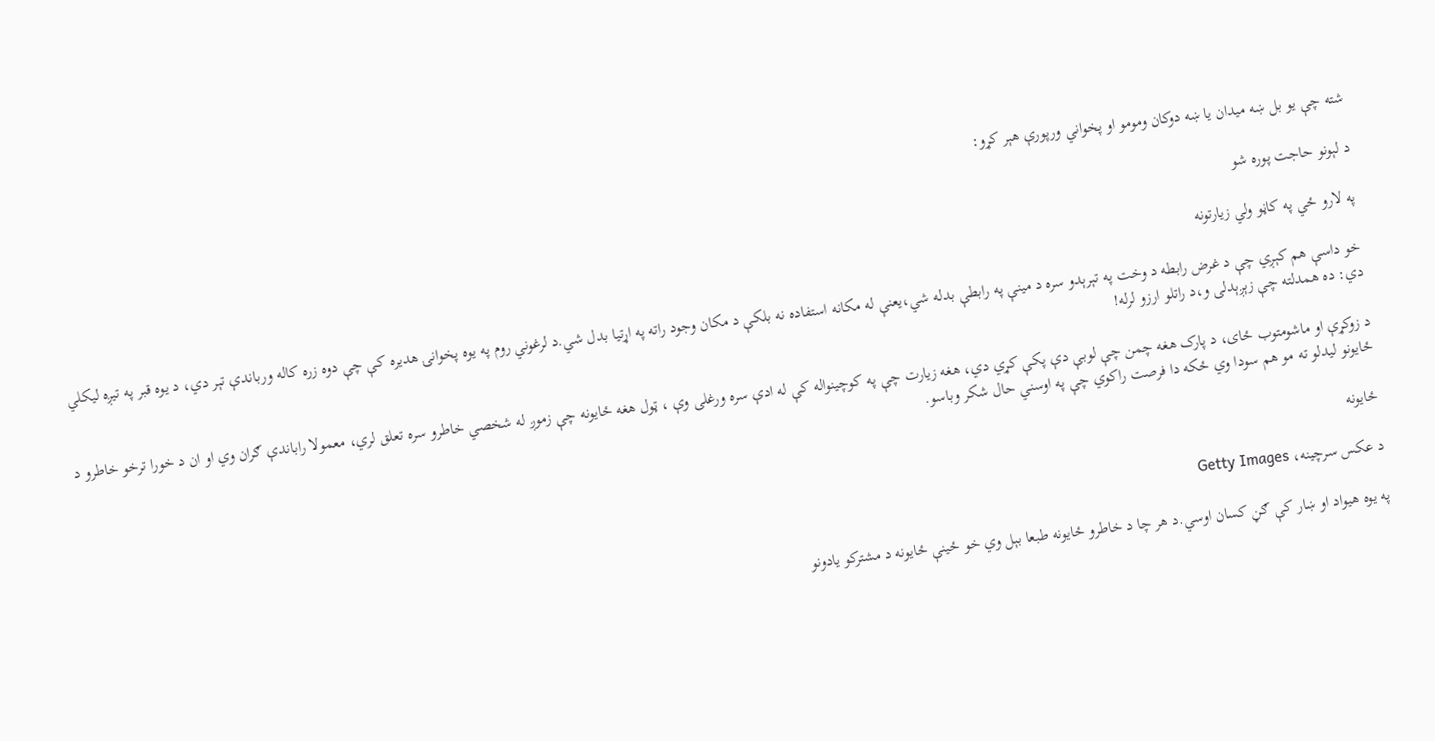شته چې یو بل ښه میدان یا ښه دوکان ومومو او پخواني ورپورې هېر کړو:

د لېونو حاجت پوره شو

په لارو ځي په کاڼو ولي زیارتونه

خو داسې هم کېږي چې د غرض رابطه د وخت په تېرېدو سره د مینې په رابطې بدله شي،یعنې له مکانه استفاده نه بلکې د مکان وجود راته په اړتیا بدل شي.د لرغوني روم په یوه پخوانۍ هدیره کې چې دوه زره کاله ورباندې تېر دي، د یوه قبر په تیږه لیکلي دي: ده همدلته چې زېږېدلی و،د راتلو ارزو لرله!

د زوکړې او ماشومتوب ځای، د پارک هغه چمن چې لوبې دې پکې کړي دي، هغه زیارت چې په کوچینواله کې له ادې سره ورغلی وې ، ټول هغه ځایونه چې زموږ له شخصي خاطرو سره تعلق لري، معمولا راباندې ګران وي او ان د خورا ترخو خاطرو د ځایونو لیدلو ته مو هم سودا وي ځکه دا فرصت راکوي چې په اوسني حال شکر وباسو.

ځایونه

د عکس سرچینه، Getty Images

په یوه هیواد او ښار کې ګڼ کسان اوسي.د هر چا د خاطرو ځایونه طبعا بېل وي خو ځينې ځایونه د مشترکو یادونو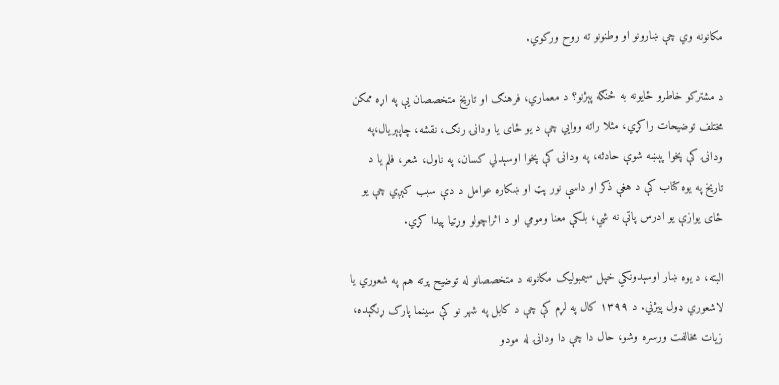مکانونه وي چې ښارونو او وطنونو ته روح ورکوي.

د مشترکو خاطرو ځایونه به څنګه پېژنو؟ د معماري، فرهنګ او تاریخ متخصصان یې په اړه ممکن مختلف توضیحات راکړي، مثلا راته ووایي چې د یو ځای یا ودانۍ رنګ، نقشه، چاپېریال،په ودانۍ کې پخوا پېښه شوې حادثه، په ودانۍ کې پخوا اوسېدلي کسان، په ناول، شعر، فلم یا د تاریخ په یوه کتاب کې د هغې ذکر او داسې نور پټ او ښکاره عوامل د دې سبب کېږي چې یو ځای یوازې یو ادرس پاتې نه شي، بلکې معنا ومومي او د اثراچولو وړتیا پیدا کړي.

البته، د یوه ښار اوسېدونکي خپل سیمبولیک مکانونه د متخصصانو له توضیح پرته هم په شعوري یا لاشعوري ډول پیژني. د ۱۳۹۹ کال په لړم کې چې د کابل په شهر نو کې سینما پارک ړنګېده، زیات مخالفت ورسره وشو، حال دا چې دا ودانۍ له مودو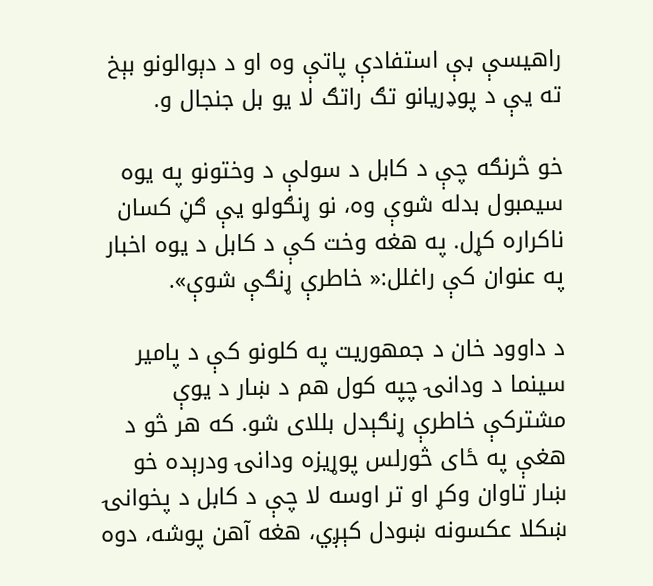راهیسې بې استفادې پاتې وه او د دېوالونو بېخ ته یې د پوډریانو تګ راتګ لا یو بل جنجال و.

خو څرنګه چې د کابل د سولې د وختونو په یوه سیمبول بدله شوې وه، نو ړنګولو یې ګڼ کسان ناکراره کړل. په هغه وخت کې د کابل د یوه اخبار په عنوان کې راغلل:« خاطرې ړنګې شوې».

د داوود خان د جمهوریت په کلونو کې د پامیر سینما د ودانۍ چپه کول هم د ښار د یوې مشترکې خاطرې ړنګېدل بللای شو. که هر څو د هغې په ځای څورلس پوړیزه ودانۍ ودرېده خو ښار تاوان وکړ او تر اوسه لا چې د کابل د پخوانۍ ښکلا عکسونه ښودل کېږي، هغه آهن پوشه، دوه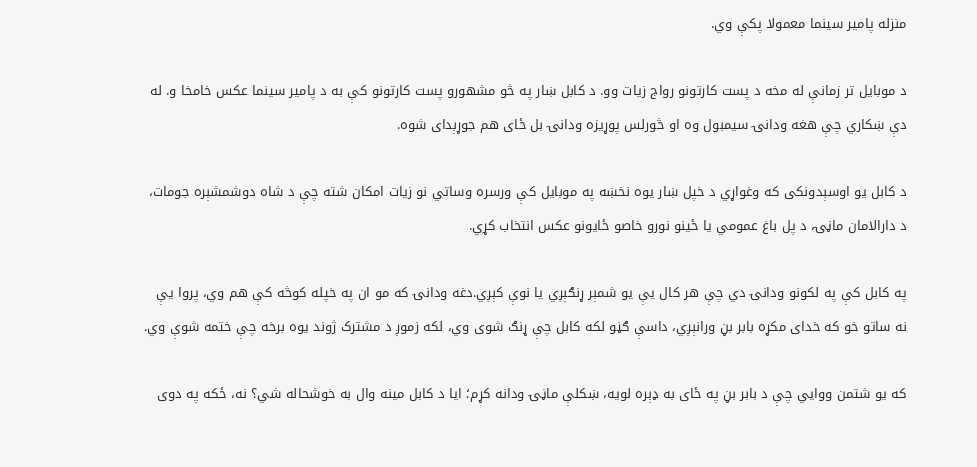منزله پامیر سینما معمولا پکې وي.

د موبایل تر زمانې له مخه د پست کارتونو رواج زیات وو. د کابل ښار په څو مشهورو پست کارتونو کې به د پامیر سینما عکس خامخا و. له دې ښکاري چې هغه ودانۍ سیمبول وه او څورلس پوړیزه ودانۍ بل ځای هم جوړېدای شوه.

د کابل یو اوسېدونکی که وغواړي د خپل ښار یوه نخښه په موبایل کې ورسره وساتي نو زیات امکان شته چې د شاه دوشمشېره جومات، د دارالامان ماڼۍ، د پل باغ عمومي یا ځینو نورو خاصو ځایونو عکس انتخاب کړي.

په کابل کې په لکونو ودانۍ دي چې هر کال یې یو شمېر ړنګېږي یا نوې کېږي.دغه ودانۍ که مو ان په خپله کوڅه کې هم وي، پروا یې نه ساتو خو که خدای مکړه بابر بڼ ورانېږي، داسې ګڼو لکه کابل چې ړنګ شوی وي، لکه زموږ د مشترک ژوند یوه برخه چې ختمه شوې وي.

که یو شتمن ووایي چې د بابر بڼ په ځای به ډېره لویه، ښکلې ماڼۍ ودانه کړم؛ ایا د کابل مینه وال به خوشحاله شي؟ نه، ځکه په دوی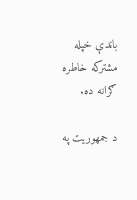باندې خپله مشترکه خاطره ګرانه ده.

د جمهوریت په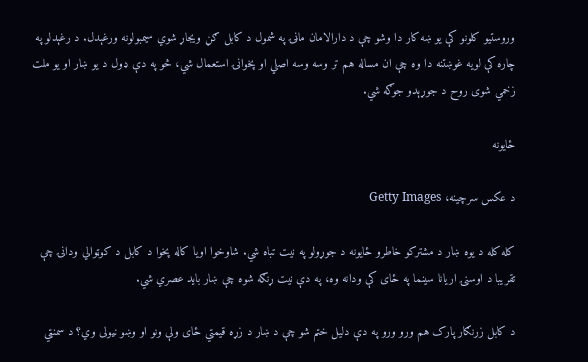وروستیو کلونو کې یو ښه کار دا وشو چې د دارالامان ماڼۍ په شمول د کابل ګڼ ویجاړ شوي سیمبولونه ورغېدل. د رغېدلو په چاره کې لویه غوښتنه دا وه چې ان مساله هم تر وسه وسه اصلي او پخوانۍ استعمال شي، څو په دې ډول د یو ښار او یو ملت زخمي شوی روح د جوړېدو جوګه شي.

ځایونه

د عکس سرچینه، Getty Images

کله کله د یوه ښار د مشترکو خاطرو ځایونه د جوړولو په نیت تباه شي. شاوخوا اویا کاله پخوا د کابل د کوټوالي ودانۍ چې تقریبا د اوسنۍ اریانا سینما په ځای کې ودانه وه، په دې نیت ړنګه شوه چې ښار باید عصري شي.

د کابل زرنګار پارک هم ورو ورو په دې دلیل ختم شو چې د ښار د زړه قیمتي ځای ولې ونو او وښو نیولی وي؟ د سمنټي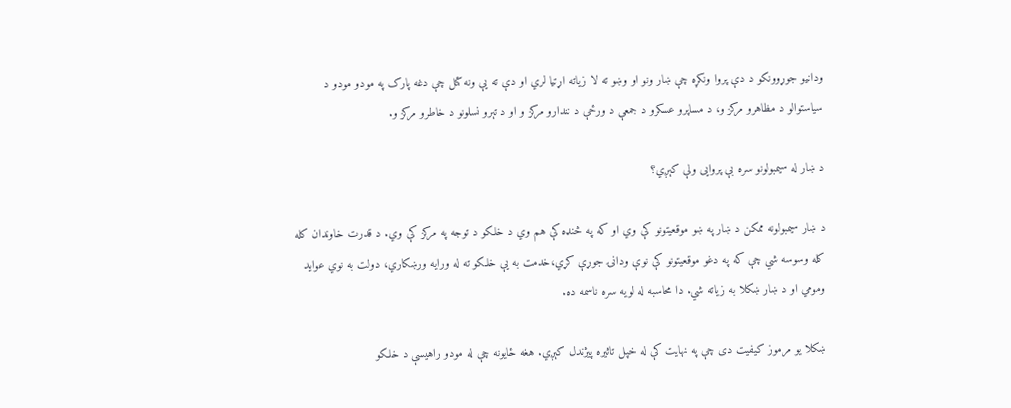ودانیو جوړوونکو د دې پروا ونکړه چې ښار ونو او وښو ته لا زیاته اړتیا لري او دې ته یې ونه کتل چې دغه پارک په مودو مودو د سیاستوالو د مظاهرو مرکز و، د مساپرو عسکرو د جمعې د ورځې د نندارو مرکز و او د تېرو نسلونو د خاطرو مرکز و.

د ښار له سیمبولونو سره بې پروایی ولې کېږي؟

د ښار سیمبولونه ممکن د ښار په ښو موقعیتونو کې وي او که په څنډه کې هم وي د خلکو د توجه په مرکز کې وي. د قدرت خاوندان کله کله وسوسه شي چې که په دغو موقعیتونو کې نوې ودانۍ جوړې کړي،خدمت به یې خلکو ته له ورایه ورښکاري، دولت به نوي عواید ومومي او د ښار ښکلا به زیاته شي. دا محاسبه له لویه سره ناسمه ده.

ښکلا یو مرموز کیفیت دی چې په نهایت کې له خپل تاثیره پیژندل کېږي. هغه ځایونه چې له مودو راهیسې د خلکو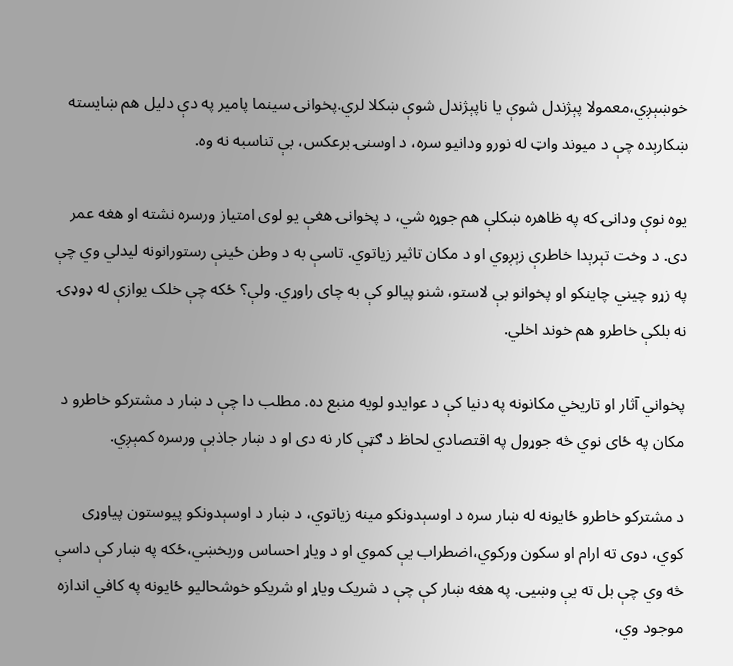خوښېږي،معمولا پېژندل شوې یا ناپېژندل شوې ښکلا لري.پخوانۍ سینما پامیر په دې دلیل هم ښایسته ښکارېده چې د میوند واټ له نورو ودانیو سره، د اوسنۍ برعکس، بې تناسبه نه وه.

یوه نوې ودانۍ که په ظاهره ښکلې هم جوړه شي، د پخوانۍ هغې یو لوی امتیاز ورسره نشته او هغه عمر دی. د وخت تېرېدا خاطرې زېږوي او د مکان تاثیر زیاتوي. تاسې به د وطن ځینې رستورانونه لیدلي وي چې په زړو چیني چاینکو او پخوانو بې لاستو، شنو پیالو کې به چای راوړي. ولې؟ ځکه چې خلک یوازې له ډوډۍ نه بلکې خاطرو هم خوند اخلي.

پخواني آثار او تاریخي مکانونه په دنیا کې د عوایدو لویه منبع ده. مطلب دا چې د ښار د مشترکو خاطرو د مکان په ځای نوي څه جوړول په اقتصادي لحاظ د ګټې کار نه دی او د ښار جاذبې ورسره کمېږي.

د مشترکو خاطرو ځایونه له ښار سره د اوسېدونکو مینه زیاتوي، د ښار د اوسېدونکو پیوستون پیاوړی کوي، دوی ته ارام او سکون ورکوي،اضطراب یې کموي او د ویاړ احساس وربخښي،ځکه په ښار کې داسې څه وي چې بل ته یې وښیی. په هغه ښار کې چې د شریک ویاړ او شریکو خوشحالیو ځایونه په کافي اندازه موجود وي،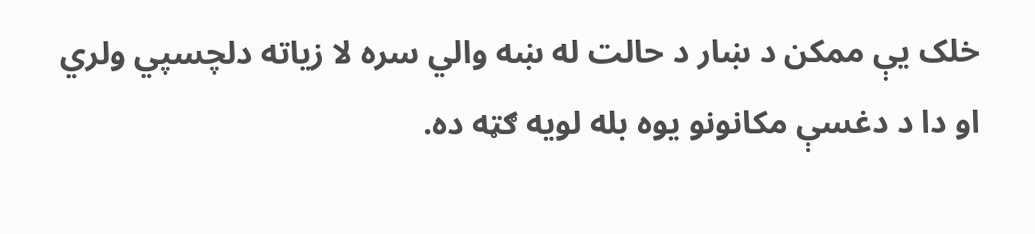خلک یې ممکن د ښار د حالت له ښه والي سره لا زیاته دلچسپي ولري او دا د دغسې مکانونو یوه بله لویه ګټه ده.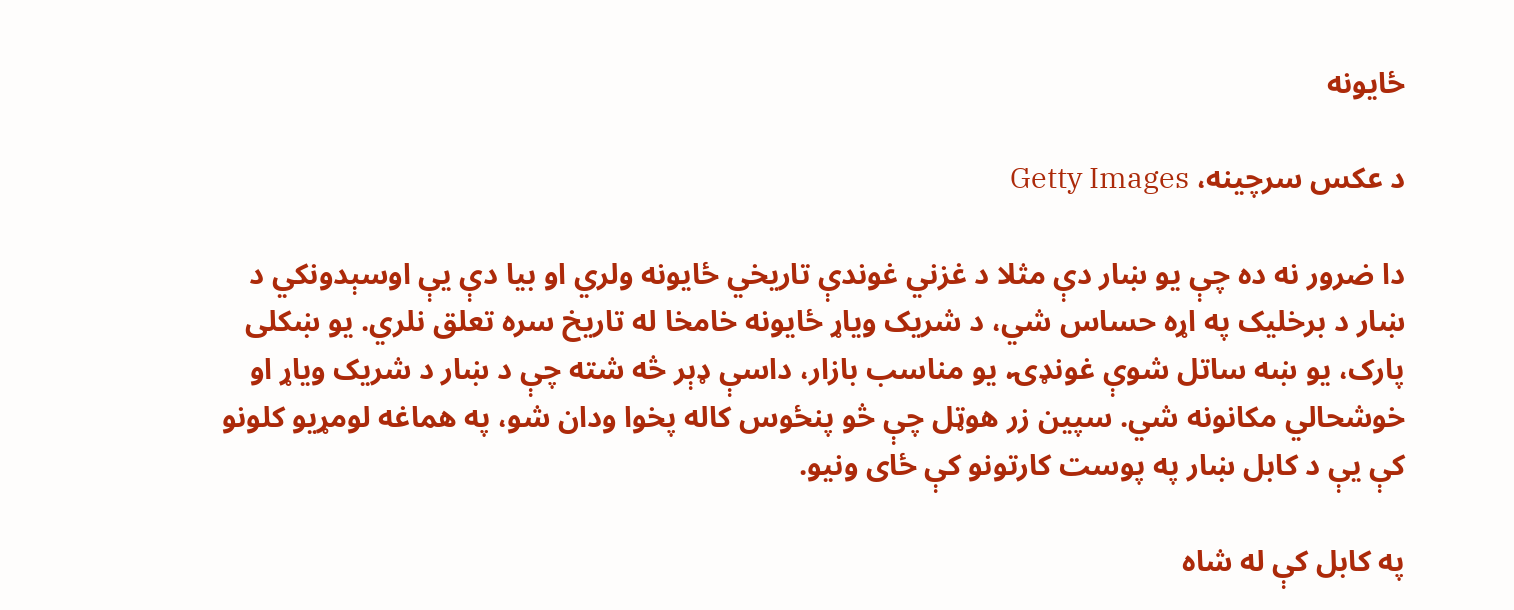ځایونه

د عکس سرچینه، Getty Images

دا ضرور نه ده چې یو ښار دې مثلا د غزني غوندې تاریخي ځایونه ولري او بیا دې یې اوسېدونکي د ښار د برخلیک په اړه حساس شي، د شریک ویاړ ځایونه خامخا له تاریخ سره تعلق نلري. یو ښکلی پارک، یو ښه ساتل شوې غونډۍ، یو مناسب بازار، داسې ډېر څه شته چې د ښار د شریک ویاړ او خوشحالي مکانونه شي. سپین زر هوټل چې څو پنځوس کاله پخوا ودان شو، په هماغه لومړیو کلونو کې یې د کابل ښار په پوست کارتونو کې ځای ونیو.

په کابل کې له شاه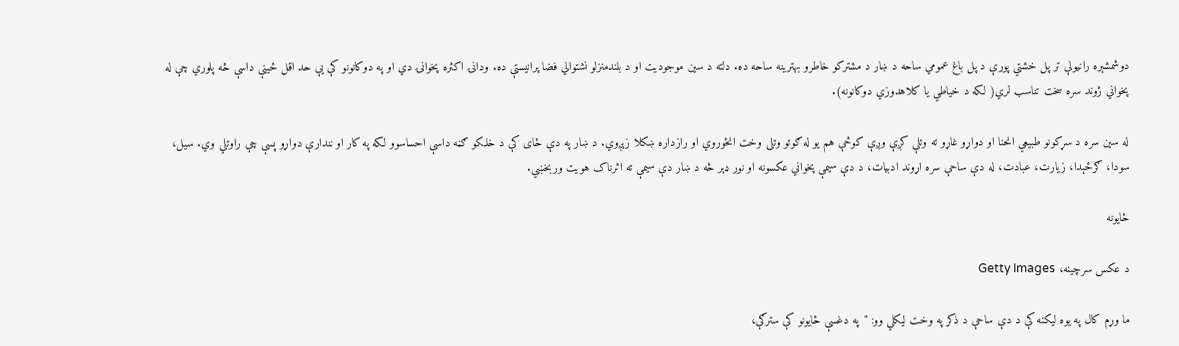دوشمشېره رانیولې تر پل خشتي پورې د پل باغ عمومي ساحه د ښار د مشترکو خاطرو بهترینه ساحه ده. دلته د سین موجودیت او د بلندمنزلو نشتوالي فضا پرانیستې ده. ودانۍ اکثره پخوانۍ دي او په دوکانونو کې یې حد اقل ځینې داسې څه پلوري چې له پخواني ژوند سره سخت تناسب لري( لکه د خیاطي یا کلاهدوزي دوکانونه).

له سین سره د سړکونو طبیعي انحنا او دواړو غاړو ته وتلې کږې وږې کوڅې هم یو له ګوتو وتلی وخت انځوروي او رازداره ښکلا زېږوي. د ښار په دې ځای کې د خلکو ګڼه داسې احساسوو لکه په کار او نندارې دواړو پسې چې راوتلي وي. سیل، سودا، ګرځېدا، زیارت، عبادت، له دې ساحې سره اړوند ادبیات، د دې سیمې پخواني عکسونه او نور ډېر څه د ښار دې سیمې ته اثرناک هویت وربخښي.

ځایونه

د عکس سرچینه، Getty Images

ما وړم کال په یوه لیکنه کې د دې ساحې د ذکر په وخت لیکلي وو: "په دغسې ځایونو کې سترګې،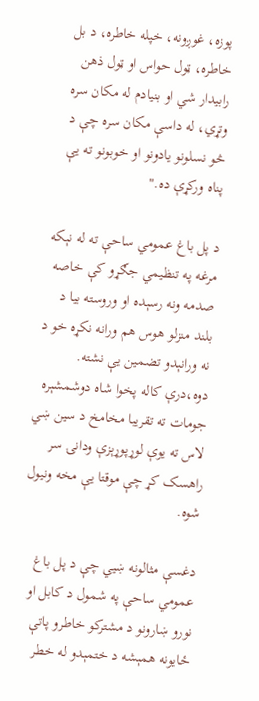پوزه، غوږونه، خپله خاطره، د بل خاطره، ټول حواس او ټول ذهن رابیدار شي او بنیادم له مکان سره وتړي، له داسې مکان سره چې د څو نسلونو یادونو او خوبونو ته یې پناه ورکړې ده."

د پل باغ عمومي ساحې ته له نېکه مرغه په تنظیمي جګړو کې خاصه صدمه ونه رسېده او وروسته بیا د بلند منزلو هوس هم ورانه نکړه خو د نه ورانېدو تضمین یې نشته. دوه،درې کاله پخوا شاه دوشمشېره جومات ته تقریبا مخامخ د سین ښي لاس ته یوې لوړپوړېزې ودانۍ سر راهسک کړ چې موقتا یې مخه ونیول شوه.

دغسې مثالونه ښیي چې د پل باغ عمومي ساحې په شمول د کابل او نورو ښارونو د مشترکو خاطرو پاتې ځایونه همېشه د ختمېدو له خطر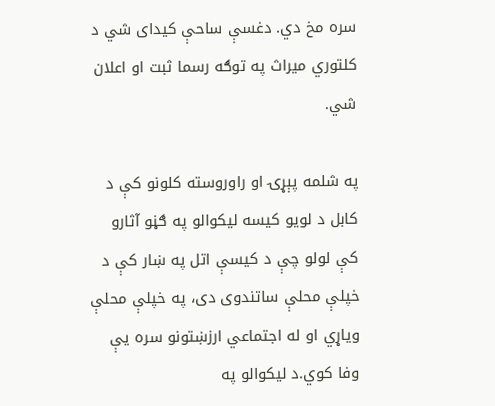سره مخ دي. دغسې ساحې کیدای شي د کلتوري میراث په توګه رسما ثبت او اعلان شي.

په شلمه پېړۍ او راوروسته کلونو کې د کابل د لویو کیسه لیکوالو په ګڼو آثارو کې لولو چې د کیسې اتل په ښار کې د خپلې محلې ساتندوی دی، په خپلې محلې ویاړي او له اجتماعي ارزښتونو سره یې وفا کوي.د لیکوالو په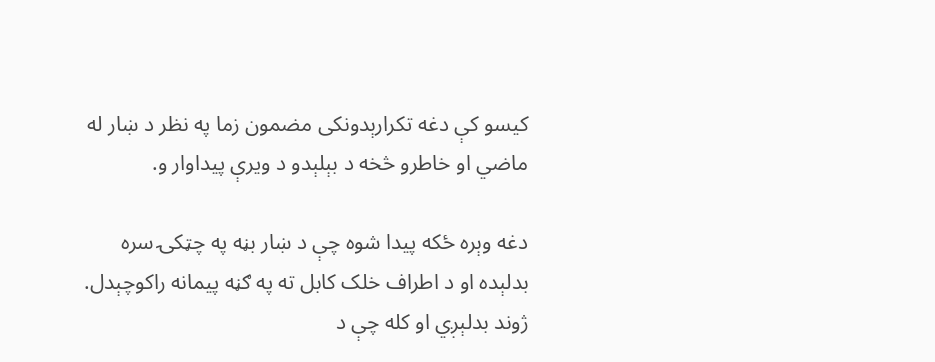کیسو کې دغه تکرارېدونکی مضمون زما په نظر د ښار له ماضي او خاطرو څخه د بېلېدو د ویرې پیداوار و.

دغه وېره ځکه پیدا شوه چې د ښار بڼه په چټکۍ سره بدلېده او د اطراف خلک کابل ته په ګڼه پیمانه راکوچېدل. ژوند بدلېږي او کله چې د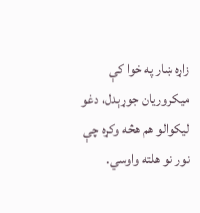زاړه ښار په خوا کې میکروریان جوړېدل، دغو لیکوالو هم هڅه وکړه چې نور نو هلته واوسي.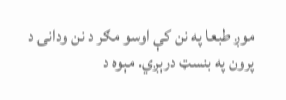موږ طبعا په نن کې اوسو مګر د نن ودانۍ د پرون په بنسټ درېږي. مېوه د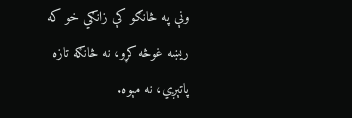ونې په څانګو کې زانګي خو که ریښه غوڅه کړو، نه څانګه تازه پاتېږي، نه مېوه.